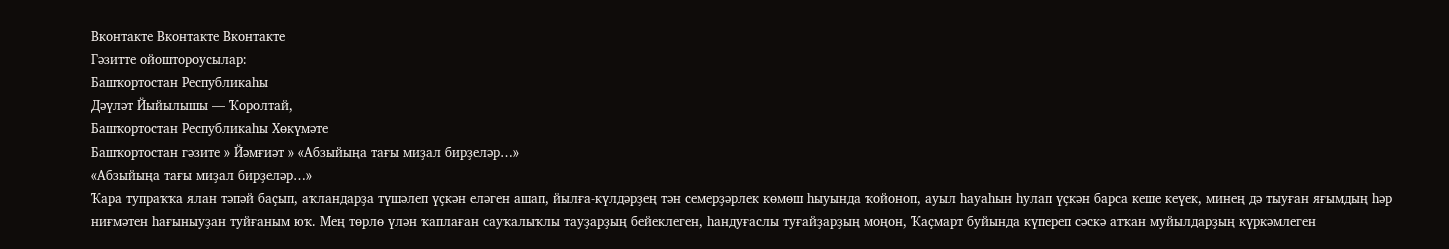Вконтакте Вконтакте Вконтакте
Гәзитте ойоштороусылар:
Башҡортостан Республикаһы
Дәүләт Йыйылышы — Ҡоролтай,
Башҡортостан Республикаһы Хөкүмәте
Башҡортостан гәзите » Йәмғиәт » «Абзыйыңа тағы миҙал бирҙеләр…»
«Абзыйыңа тағы миҙал бирҙеләр…»
Ҡара тупраҡҡа ялан тәпәй баҫып, аҡландарҙа түшәлеп үҫкән еләген ашап, йылға-күлдәрҙең тән семерҙәрлек көмөш һыуында ҡойоноп, ауыл һауаһын һулап үҫкән барса кеше кеүек, минең дә тыуған яғымдың һәр ниғмәтен һағыныуҙан туйғаным юҡ. Мең төрлө үлән ҡаплаған сауҡалыҡлы тауҙарҙың бейеклеген, һандуғаслы туғайҙарҙың моңон, Ҡаҫмарт буйында күпереп сәскә атҡан муйылдарҙың күркәмлеген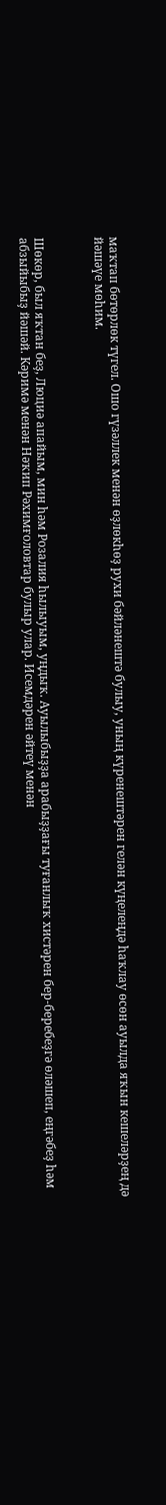маҡтап бөтөрлөк түгел. Ошо гүзәллек менән өҙлөкһөҙ рухи бәйләнештә булыу, уның күренештәрен гелән күңелеңдә һаҡлау өсөн ауылда яҡын кешеләрҙең дә йәшәүе мөһим.



Шөкөр, был яҡтан беҙ, Люциә апайым, мин һәм Розалия һылыуым, уңдыҡ. Ауылыбыҙҙа арабыҙҙағы туғанлыҡ хистәрен бер-беребеҙгә өләшеп, еңгәбеҙ һәм абзыйыбыҙ йәшәй. Кәримә менән Нәҡип Рәхимғоловтар булыр улар. Исемдәрен әйтеү менән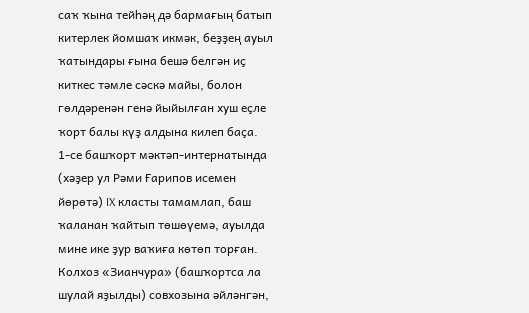саҡ ҡына тейһәң дә бармағың батып китерлек йомшаҡ икмәк, беҙҙең ауыл ҡатындары ғына бешә белгән иҫ киткес тәмле сәскә майы, болон гөлдәренән генә йыйылған хуш еҫле ҡорт балы күҙ алдына килеп баҫа.
1-се башҡорт мәктәп-интернатында (хәҙер ул Рәми Ғарипов исемен йөрөтә) IX класты тамамлап, баш ҡаланан ҡайтып төшөүемә, ауылда мине ике ҙур ваҡиға көтөп торған. Колхоз «Зианчура» (башҡортса ла шулай яҙылды) совхозына әйләнгән,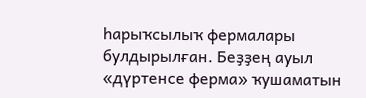һарыҡсылыҡ фермалары булдырылған. Беҙҙең ауыл «дүртенсе ферма» ҡушаматын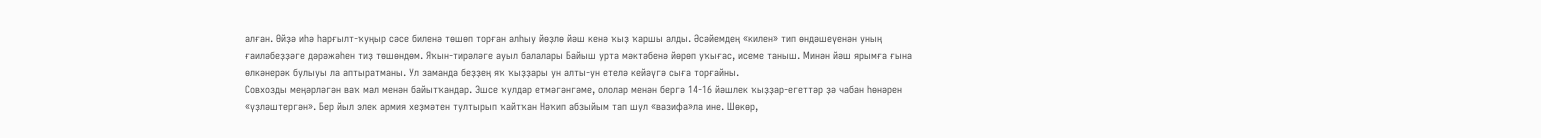алған. Өйҙә иһә һарғылт-ҡуңыр сәсе биленә төшөп торған алһыу йөҙлө йәш кенә ҡыҙ ҡаршы алды. Әсәйемдең «килен» тип өндәшеүенән уның ғаиләбеҙҙәге дәрәжәһен тиҙ төшөндөм. Яҡын-тирәләге ауыл балалары Байыш урта мәктәбенә йөрөп уҡығас, исеме таныш. Минән йәш ярымға ғына өлкәнерәк булыуы ла аптыратманы. Ул заманда беҙҙең яҡ ҡыҙҙары ун алты-ун етелә кейәүгә сыға торғайны.
Совхозды меңәрләгән ваҡ мал менән байытҡандар. Эшсе ҡулдар етмәгәнгәме, ололар менән бергә 14-16 йәшлек ҡыҙҙар-егеттәр ҙә чабан һөнәрен «үҙләштергән». Бер йыл элек армия хеҙмәтен тултырып ҡайтҡан Нәҡип абзыйым тап шул «вазифа»ла ине. Шөкөр,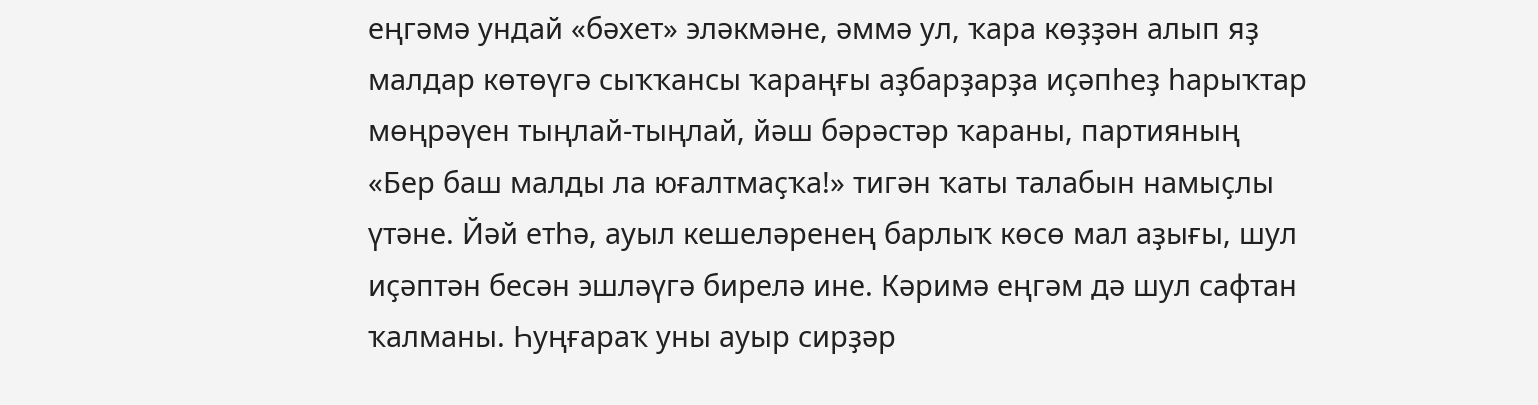еңгәмә ундай «бәхет» эләкмәне, әммә ул, ҡара көҙҙән алып яҙ малдар көтөүгә сыҡҡансы ҡараңғы аҙбарҙарҙа иҫәпһеҙ һарыҡтар мөңрәүен тыңлай-тыңлай, йәш бәрәстәр ҡараны, партияның «Бер баш малды ла юғалтмаҫҡа!» тигән ҡаты талабын намыҫлы үтәне. Йәй етһә, ауыл кешеләренең барлыҡ көсө мал аҙығы, шул иҫәптән бесән эшләүгә бирелә ине. Кәримә еңгәм дә шул сафтан ҡалманы. Һуңғараҡ уны ауыр сирҙәр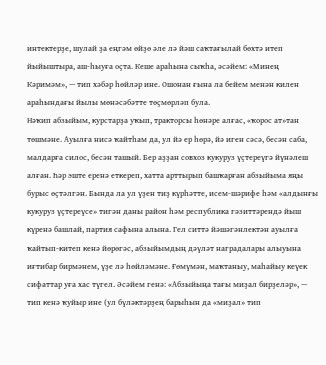интектерҙе, шулай ҙа еңгәм өйҙө әле лә йәш саҡтағылай бөхтә итеп йыйыштыра, аш-һыуға оҫта. Кеше араһына сыҡһа, әсәйем: «Минең Кәримәм», — тип хәбәр һөйләр ине. Ошонан ғына ла бейем менән килен араһындағы йылы мөнәсәбәтте төҫмөрләп була.
Нәҡип абзыйым, курстарҙа уҡып, тракторсы һөнәре алғас, «ҡорос ат»тан төшмәне. Ауылға нисә ҡайтһам да, ул йә ер һөрә, йә иген сәсә, бесән саба, малдарға силос, бесән ташый. Бер аҙҙан совхоз кукуруз үҫтереүгә йүнәлеш алған. Һәр эште еренә еткереп, хатта арттырып башҡарған абзыйыма яңы бурыс өҫтәлгән. Бында ла ул үҙен тиҙ күрһәтте, исем-шәрифе һәм «алдынғы кукуруз үҫтереүсе» тигән даны район һәм республика гәзиттәрендә йыш күренә башлай, партия сафына алына. Гел ситтә йәшәгәнлектән ауылға ҡайтып-китеп кенә йөрөгәс, абзыйымдың дәүләт наградалары алыуына иғтибар бирмәнем, үҙе лә һөйләмәне. Ғөмүмән, маҡтаныу, маһайыу кеүек сифаттар уға хас түгел. Әсәйем генә: «Абзыйыңа тағы миҙал бирҙеләр», — тип кенә ҡуйыр ине (ул бүләктәрҙең барыһын да «миҙал» тип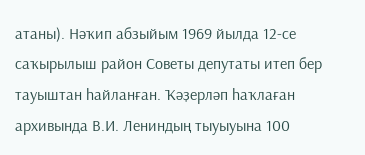атаны). Нәҡип абзыйым 1969 йылда 12-се саҡырылыш район Советы депутаты итеп бер тауыштан һайланған. Ҡәҙерләп һаҡлаған архивында В.И. Лениндың тыуыуына 100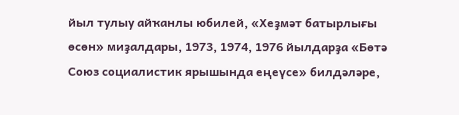йыл тулыу айҡанлы юбилей, «Хеҙмәт батырлығы өсөн» миҙалдары, 1973, 1974, 1976 йылдарҙа «Бөтә Союз социалистик ярышында еңеүсе» билдәләре,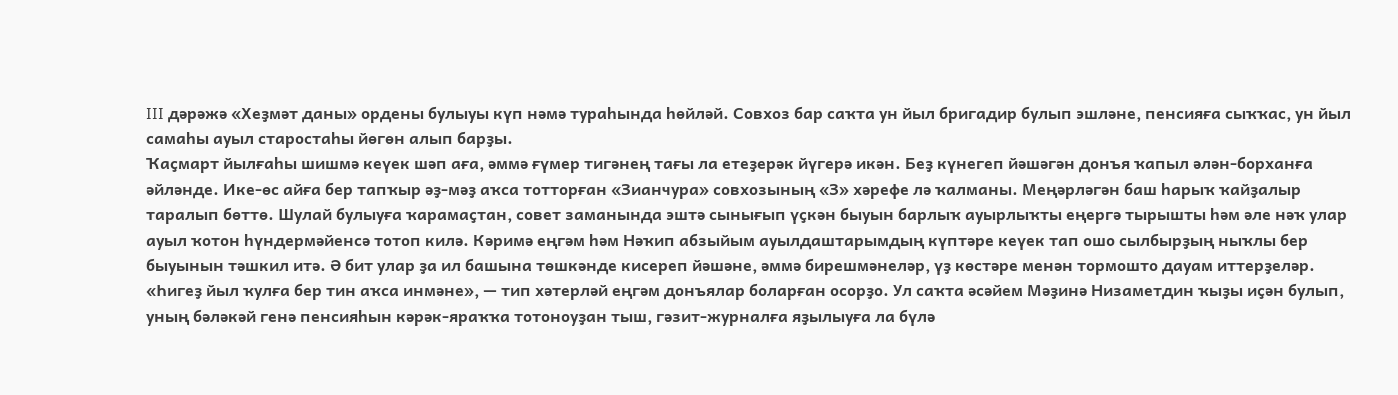III дәрәжә «Хеҙмәт даны» ордены булыуы күп нәмә тураһында һөйләй. Совхоз бар саҡта ун йыл бригадир булып эшләне, пенсияға сыҡҡас, ун йыл самаһы ауыл старостаһы йөгөн алып барҙы.
Ҡаҫмарт йылғаһы шишмә кеүек шәп аға, әммә ғүмер тигәнең тағы ла етеҙерәк йүгерә икән. Беҙ күнегеп йәшәгән донъя ҡапыл әлән-борханға әйләнде. Ике-өс айға бер тапҡыр әҙ-мәҙ аҡса тотторған «Зианчура» совхозының «З» хәрефе лә ҡалманы. Меңәрләгән баш һарыҡ ҡайҙалыр таралып бөттө. Шулай булыуға ҡарамаҫтан, совет заманында эштә сынығып үҫкән быуын барлыҡ ауырлыҡты еңергә тырышты һәм әле нәҡ улар ауыл ҡотон һүндермәйенсә тотоп килә. Кәримә еңгәм һәм Нәҡип абзыйым ауылдаштарымдың күптәре кеүек тап ошо сылбырҙың ныҡлы бер быуынын тәшкил итә. Ә бит улар ҙа ил башына төшкәнде кисереп йәшәне, әммә бирешмәнеләр, үҙ көстәре менән тормошто дауам иттерҙеләр. «Һигеҙ йыл ҡулға бер тин аҡса инмәне», — тип хәтерләй еңгәм донъялар боларған осорҙо. Ул саҡта әсәйем Мәҙинә Низаметдин ҡыҙы иҫән булып, уның бәләкәй генә пенсияһын кәрәк-яраҡҡа тотоноуҙан тыш, гәзит-журналға яҙылыуға ла бүлә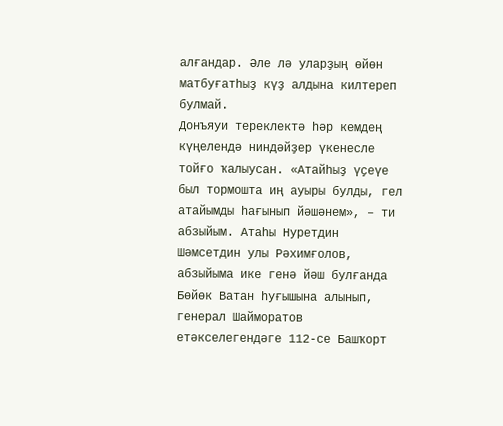алғандар. Әле лә уларҙың өйөн матбуғатһыҙ күҙ алдына килтереп булмай.
Донъяуи тереклектә һәр кемдең күңелендә ниндәйҙер үкенесле тойғо ҡалыусан. «Атайһыҙ үҫеүе был тормошта иң ауыры булды, гел атайымды һағынып йәшәнем», – ти абзыйым. Атаһы Нуретдин Шәмсетдин улы Рәхимғолов, абзыйыма ике генә йәш булғанда Бөйөк Ватан һуғышына алынып, генерал Шайморатов етәкселегендәге 112-се Башҡорт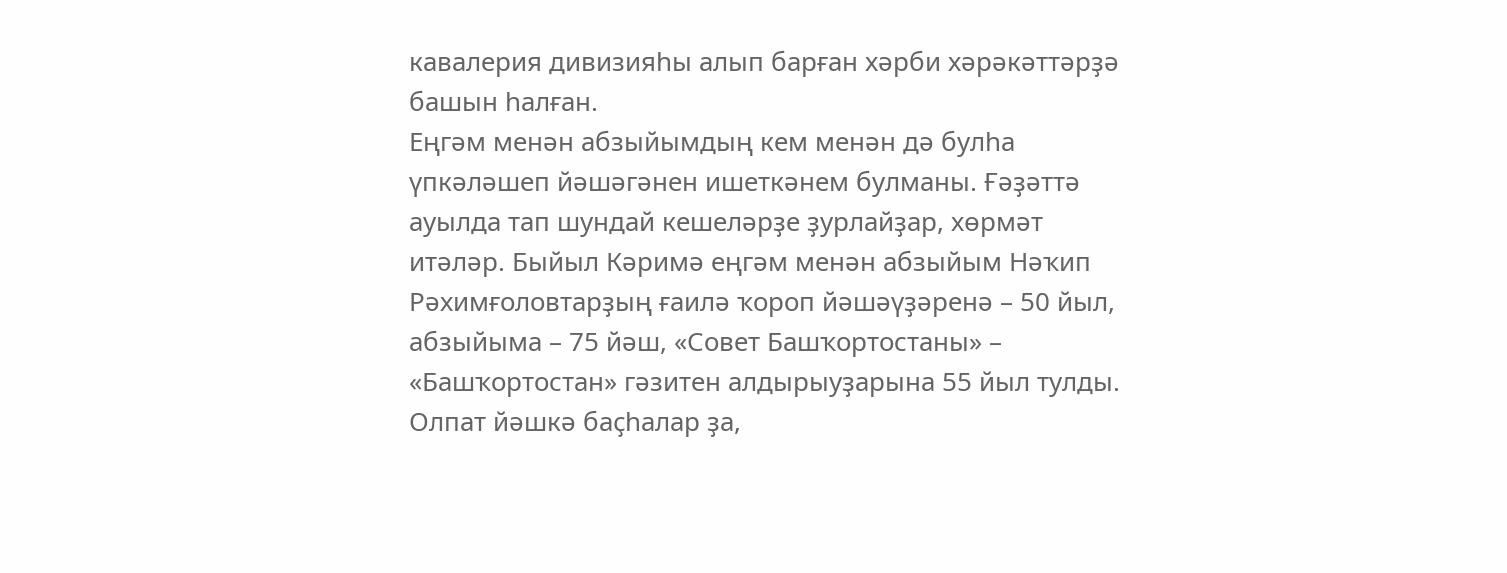кавалерия дивизияһы алып барған хәрби хәрәкәттәрҙә башын һалған.
Еңгәм менән абзыйымдың кем менән дә булһа үпкәләшеп йәшәгәнен ишеткәнем булманы. Ғәҙәттә ауылда тап шундай кешеләрҙе ҙурлайҙар, хөрмәт итәләр. Быйыл Кәримә еңгәм менән абзыйым Нәҡип Рәхимғоловтарҙың ғаилә ҡороп йәшәүҙәренә – 50 йыл, абзыйыма – 75 йәш, «Совет Башҡортостаны» – «Башҡортостан» гәзитен алдырыуҙарына 55 йыл тулды. Олпат йәшкә баҫһалар ҙа,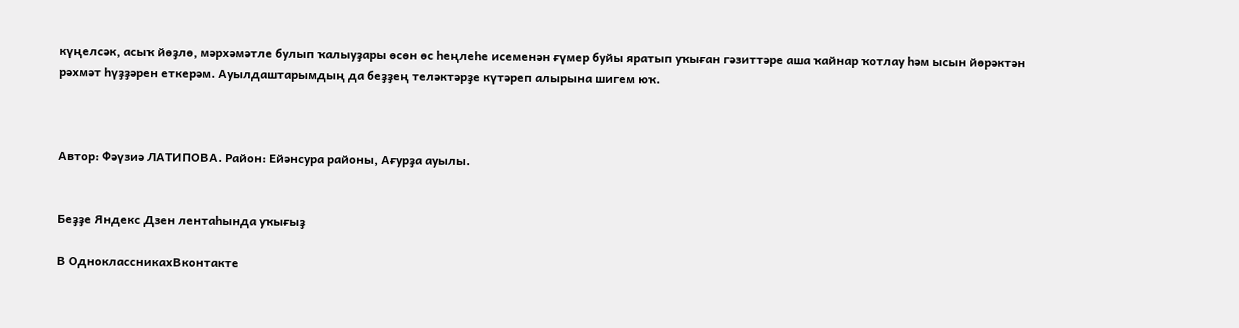күңелсәк, асыҡ йөҙлө, мәрхәмәтле булып ҡалыуҙары өсөн өс һеңлеһе исеменән ғүмер буйы яратып уҡыған гәзиттәре аша ҡайнар ҡотлау һәм ысын йөрәктән рәхмәт һүҙҙәрен еткерәм. Ауылдаштарымдың да беҙҙең теләктәрҙе күтәреп алырына шигем юҡ.



Автор: Фәүзиә ЛАТИПОВА. Район: Ейәнсура районы, Ағурҙа ауылы.


Беҙҙе Яндекс Дзен лентаһында уҡығыҙ

В ОдноклассникахВконтакте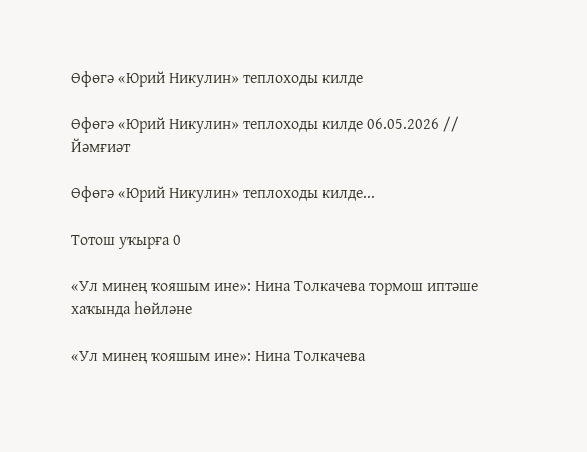Өфөгә «Юрий Никулин» теплоходы килде

Өфөгә «Юрий Никулин» теплоходы килде 06.05.2026 // Йәмғиәт

Өфөгә «Юрий Никулин» теплоходы килде...

Тотош уҡырға 0

«Ул минең ҡояшым ине»: Нина Толкачева тормош иптәше хаҡында һөйләне

«Ул минең ҡояшым ине»: Нина Толкачева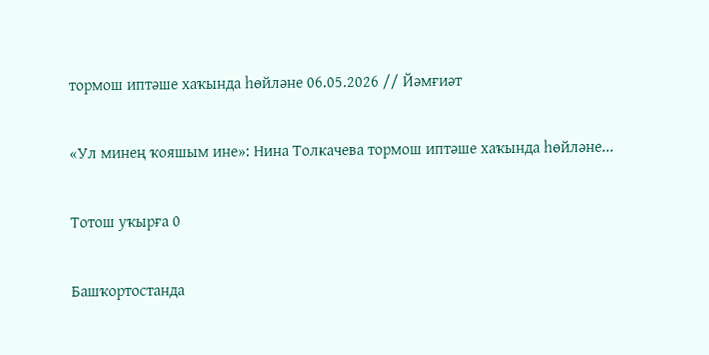тормош иптәше хаҡында һөйләне 06.05.2026 // Йәмғиәт

«Ул минең ҡояшым ине»: Нина Толкачева тормош иптәше хаҡында һөйләне...

Тотош уҡырға 0

Башҡортостанда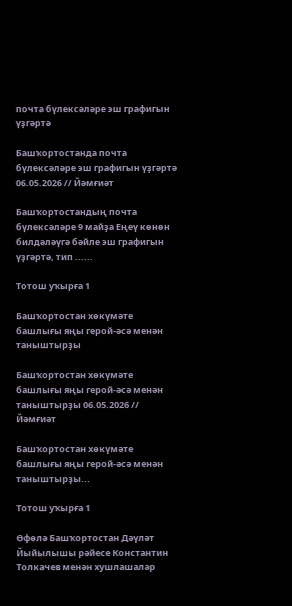почта бүлексәләре эш графигын үҙгәртә

Башҡортостанда почта бүлексәләре эш графигын үҙгәртә 06.05.2026 // Йәмғиәт

Башҡортостандың почта бүлексәләре 9 майҙа Еңеү көнөн билдәләүгә бәйле эш графигын үҙгәртә, тип ......

Тотош уҡырға 1

Башҡортостан хөкүмәте башлығы яңы герой-әсә менән таныштырҙы

Башҡортостан хөкүмәте башлығы яңы герой-әсә менән таныштырҙы 06.05.2026 // Йәмғиәт

Башҡортостан хөкүмәте башлығы яңы герой-әсә менән таныштырҙы...

Тотош уҡырға 1

Өфөлә Башҡортостан Дәүләт Йыйылышы рәйесе Константин Толкачев менән хушлашалар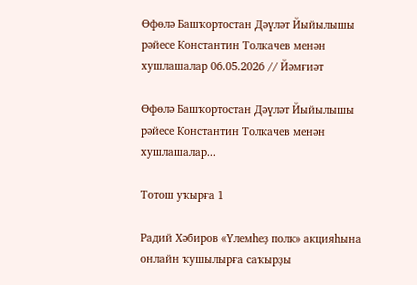Өфөлә Башҡортостан Дәүләт Йыйылышы рәйесе Константин Толкачев менән хушлашалар 06.05.2026 // Йәмғиәт

Өфөлә Башҡортостан Дәүләт Йыйылышы рәйесе Константин Толкачев менән хушлашалар...

Тотош уҡырға 1

Радий Хәбиров «Үлемһеҙ полк» акцияһына онлайн ҡушылырға саҡырҙы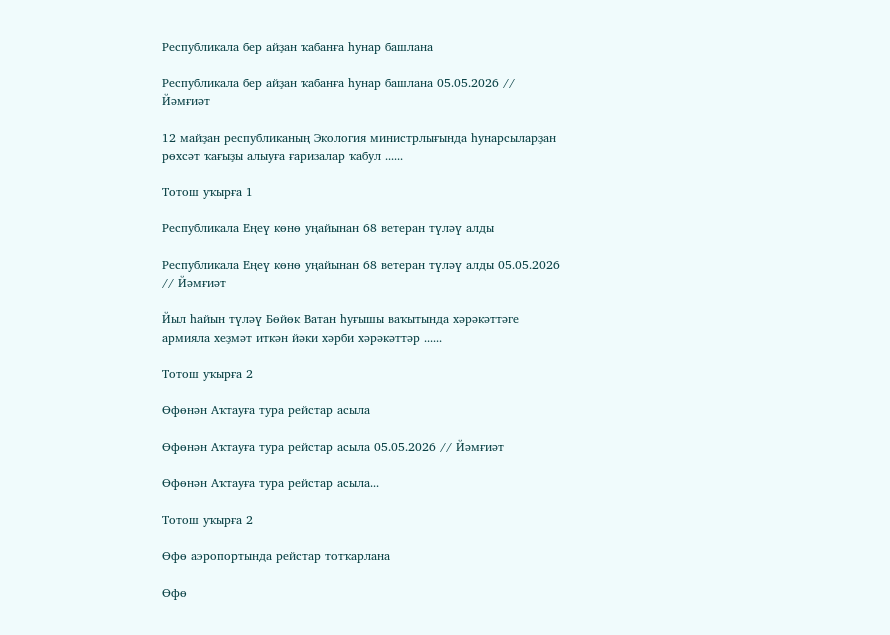Республикала бер айҙан ҡабанға һунар башлана

Республикала бер айҙан ҡабанға һунар башлана 05.05.2026 // Йәмғиәт

12 майҙан республиканың Экология министрлығында һунарсыларҙан рөхсәт ҡағыҙы алыуға ғаризалар ҡабул ......

Тотош уҡырға 1

Республикала Еңеү көнө уңайынан 68 ветеран түләү алды

Республикала Еңеү көнө уңайынан 68 ветеран түләү алды 05.05.2026 // Йәмғиәт

Йыл һайын түләү Бөйөк Ватан һуғышы ваҡытында хәрәкәттәге армияла хеҙмәт иткән йәки хәрби хәрәкәттәр ......

Тотош уҡырға 2

Өфөнән Аҡтауға тура рейстар асыла

Өфөнән Аҡтауға тура рейстар асыла 05.05.2026 // Йәмғиәт

Өфөнән Аҡтауға тура рейстар асыла...

Тотош уҡырға 2

Өфө аэропортында рейстар тотҡарлана

Өфө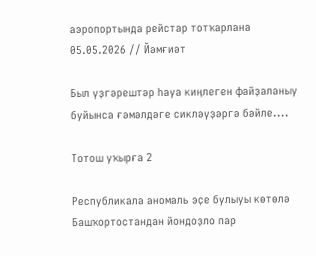аэропортында рейстар тотҡарлана 05.05.2026 // Йәмғиәт

Был үҙгәрештәр һауа киңлеген файҙаланыу буйынса ғәмәлдәге сикләүҙәргә бәйле....

Тотош уҡырға 2

Республикала аномаль эҫе булыуы көтөлә
Башҡортостандан йондоҙло пар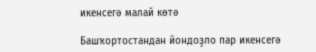икенсегә малай көтә

Башҡортостандан йондоҙло пар икенсегә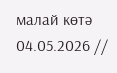малай көтә 04.05.2026 //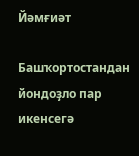Йәмғиәт

Башҡортостандан йондоҙло пар икенсегә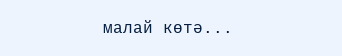малай көтә...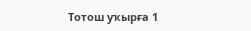Тотош уҡырға 1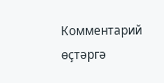Комментарий өҫтәргә